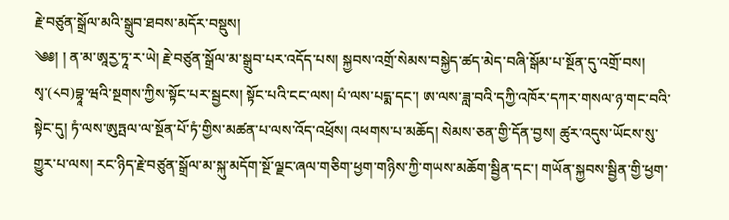རྗེ་བཙུན་སྒྲོལ་མའི་སྒྲུབ་ཐབས་མདོར་བསྡུས།
༄༅། ། ན་མ་ཨཱརྱ་ཏཱ་ར་ཡེ། རྗེ་བཙུན་སྒྲོལ་མ་སྒྲུབ་པར་འདོད་པས། སྐྱབས་འགྲོ་སེམས་བསྐྱེད་ཚད་མེད་བཞི་སྒོམ་པ་སྔོན་དུ་འགྲོ་བས། སྭ་(༨བ)བྷཱ་ཝའི་སྔགས་ཀྱིས་སྟོང་པར་སྦྱངས། སྟོང་པའི་ངང་ལས། པཾ་ལས་པདྨ་དང་། ཨ་ལས་ཟླ་བའི་དཀྱི་འཁོར་དཀར་གསལ་ཉ་གང་བའི་སྟེང་དུ། ཏཾ་ལས་ཨུཏྤལ་ལ་སྔོན་པོ་ཏཾ་གྱིས་མཚན་པ་ལས་འོད་འཕྲོས། འཕགས་པ་མཆོད། སེམས་ཅན་གྱི་དོན་བྱས། ཚུར་འདུས་ཡོངས་སུ་གྱུར་པ་ལས། རང་ཉིད་རྗེ་བཙུན་སྒྲོལ་མ་སྐུ་མདོག་སྔོ་ལྗང་ཞལ་གཅིག་ཕྱག་གཉིས་ཀྱི་གཡས་མཆོག་སྦྱིན་དང་། གཡོན་སྐྱབས་སྦྱིན་གྱི་ཕྱག་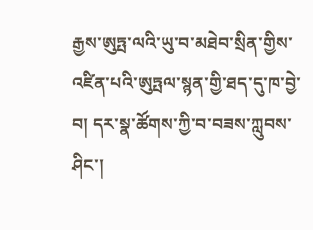རྒྱས་ཨུཏྤ་ལའི་ཡུ་བ་མཐེབ་སྲིན་གྱིས་འཛིན་པའི་ཨུཏྤལ་སྙན་གྱི་ཐད་དུ་ཁ་བྱེ་བ། དར་སྣ་ཚོགས་ཀྱི་བ་བཟས་ཀླུབས་ཤིང་།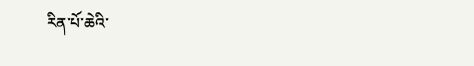རིན་པོ་ཆེའི་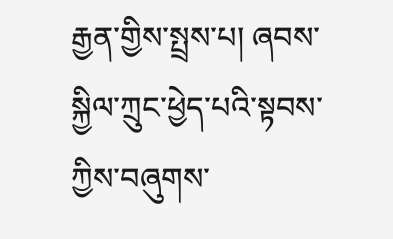རྒྱན་གྱིས་སྤྲས་པ། ཞབས་སྐྱིལ་ཀྲུང་ཕྱེད་པའི་སྟབས་ཀྱིས་བཞུགས་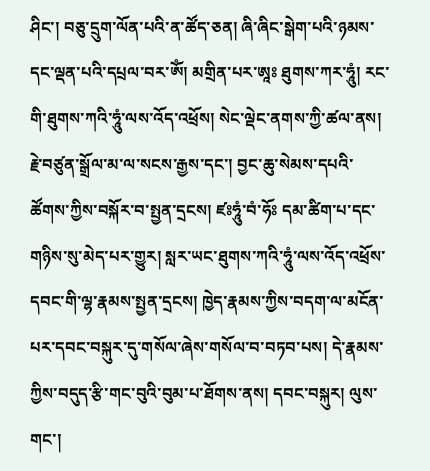ཤིང་། བཅུ་དྲུག་ལོན་པའི་ན་ཚོད་ཅན། ཞི་ཞིང་སྒེག་པའི་ཉམས་དང་ལྡན་པའི་དཔྲལ་བར་ཨོཾ། མགྲིན་པར་ཨཱཿ ཐུགས་ཀར་ཧཱུཾ། རང་གི་ཐུགས་ཀའི་ཧཱུཾ་ལས་འོད་འཕྲོས། སེང་ལྡེང་ནགས་ཀྱི་ཚལ་ནས། རྗེ་བཙུན་སྒྲོལ་མ་ལ་སངས་རྒྱས་དང་། བྱང་ཆུ་སེམས་དཔའི་ཚོགས་ཀྱིས་བསྐོར་བ་སྤྱན་དྲངས། ཛཿཧཱུཾ་བཾ་ཧོཿ དམ་ཚིག་པ་དང་གཉིས་སུ་མེད་པར་གྱུར། སླར་ཡང་ཐུགས་ཀའི་ཧཱུཾ་ལས་འོད་འཕྲོས་དབང་གི་ལྷ་རྣམས་སྤྱན་དྲངས། ཁྱེད་རྣམས་ཀྱིས་བདག་ལ་མངོན་པར་དབང་བསྐུར་དུ་གསོལ་ཞེས་གསོལ་བ་བཏབ་པས། དེ་རྣམས་ཀྱིས་བདུད་རྩི་གང་བུའི་བུམ་པ་ཐོགས་ནས། དབང་བསྐུར། ལུས་གང་།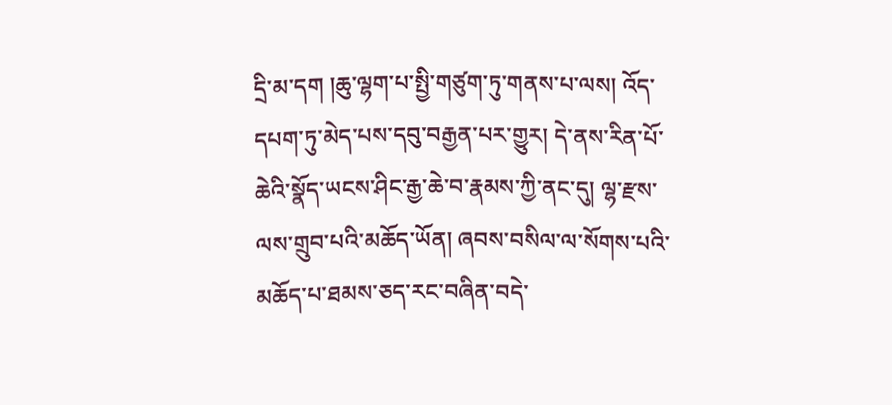དྲི་མ་དག །ཆུ་ལྷག་པ་སྤྱི་གཙུག་ཏུ་གནས་པ་ལས། འོད་དཔག་ཏུ་མེད་པས་དབུ་བརྒྱན་པར་གྱུར། དེ་ནས་རིན་པོ་ཆེའི་སྣོད་ཡངས་ཤིང་རྒྱ་ཆེ་བ་རྣམས་ཀྱི་ནང་དུ། ལྷ་རྫས་ལས་གྲུབ་པའི་མཆོད་ཡོན། ཞབས་བསིལ་ལ་སོགས་པའི་མཆོད་པ་ཐམས་ཅད་རང་བཞིན་བདེ་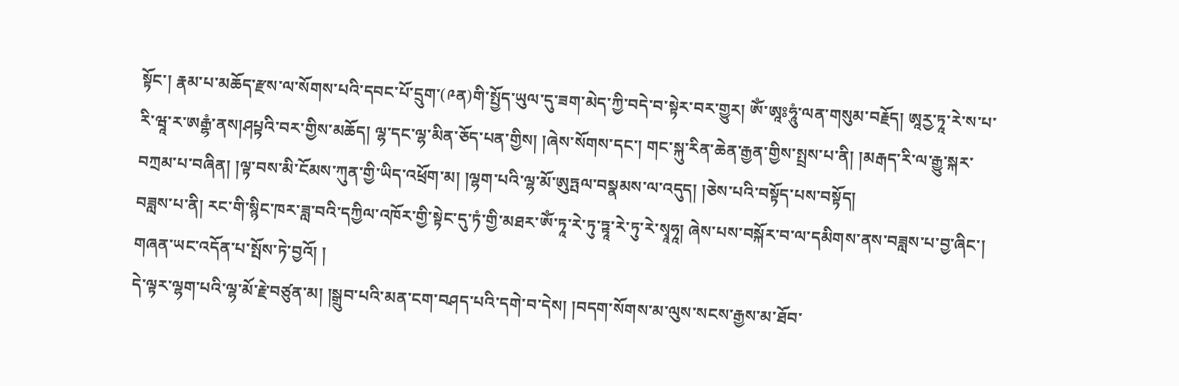སྟོང་། རྣམ་པ་མཆོད་རྫས་ལ་སོགས་པའི་དབང་པོ་དྲུག་(༩ན)གི་སྤྱོད་ཡུལ་དུ་ཟག་མེད་ཀྱི་བདེ་བ་སྟེར་བར་གྱུར། ཨོཾ་ཨཱཿཧཱུཾ་ལན་གསུམ་བརྗོད། ཨཱརྱ་ཏཱ་རེ་ས་པ་རི་ཝཱ་ར་ཨརྒྷཾ་ནས།ཤཔྟའི་བར་གྱིས་མཆོད། ལྷ་དང་ལྷ་མིན་ཅོད་པན་གྱིས། །ཞེས་སོགས་དང་། གང་སྐུ་རིན་ཆེན་རྒྱན་གྱིས་སྤྲས་པ་ནི། །མརྒད་རི་ལ་རྒྱུ་སྐར་བཀྲམ་པ་བཞིན། །ལྟ་བས་མི་ངོམས་ཀུན་གྱི་ཡིད་འཕྲོག་མ། །ལྷག་པའི་ལྷ་མོ་ཨུཏྤལ་བསྣམས་ལ་འདུད། །ཅེས་པའི་བསྟོད་པས་བསྟོད།
བཟླས་པ་ནི། རང་གི་སྙིང་ཁར་ཟླ་བའི་དཀྱིལ་འཁོར་གྱི་སྟེང་དུ་ཏཾ་གྱི་མཐར་ཨོཾ་ཏཱ་རེ་ཏུ་ཏྟཱ་རེ་ཏུ་རེ་སྭཱཧཱ། ཞེས་པས་བསྐོར་བ་ལ་དམིགས་ནས་བཟླས་པ་བྱ་ཞིང་། གཞན་ཡང་འདོན་པ་སྤོས་ཏེ་བྱའོ། །
དེ་ལྟར་ལྷག་པའི་ལྷ་མོ་རྗེ་བཙུན་མ། །སྒྲུབ་པའི་མན་ངག་བཤད་པའི་དགེ་བ་དེས། །བདག་སོགས་མ་ལུས་སངས་རྒྱས་མ་ཐོབ་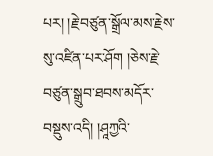པར། །རྗེ་བཙུན་སྒྲོལ་མས་རྗེས་སུ་འཛིན་པར་ཤོག །ཅེས་རྗེ་བཙུན་སྒྲུབ་ཐབས་མདོར་བསྡུས་འདི། །ཤཱཀྱའི་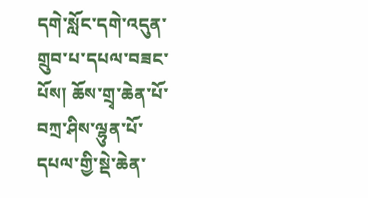དགེ་སློང་དགེ་འདུན་གྲུབ་པ་དཔལ་བཟང་པོས། ཆོས་གྲྭ་ཆེན་པོ་བཀྲ་ཤིས་ལྷུན་པོ་དཔལ་གྱི་སྡེ་ཆེན་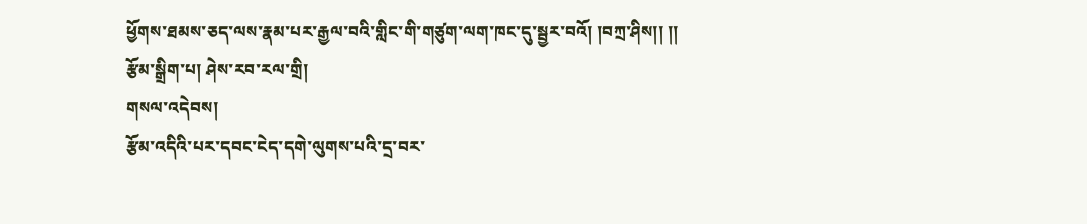ཕྱོགས་ཐམས་ཅད་ལས་རྣམ་པར་རྒྱལ་བའི་གླིང་གི་གཙུག་ལག་ཁང་དུ་སྦྱར་བའོ། །བཀྲ་ཤིས།། །།
རྩོམ་སྒྲིག་པ། ཤེས་རབ་རལ་གྲི།
གསལ་འདེབས།
རྩོམ་འདིའི་པར་དབང་ངེད་དགེ་ལུགས་པའི་དྲ་བར་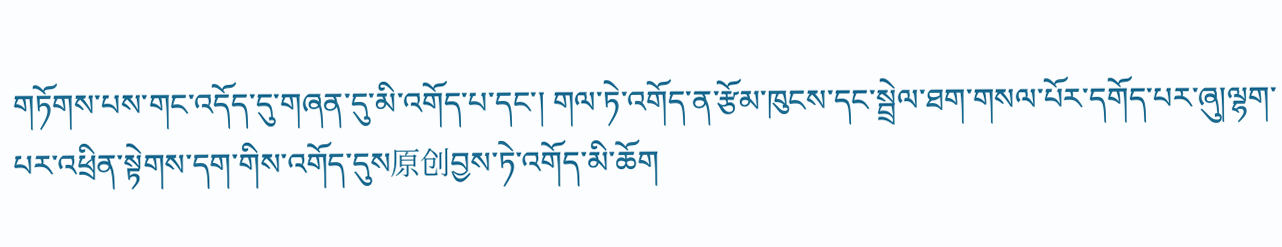གཏོགས་པས་གང་འདོད་དུ་གཞན་དུ་མི་འགོད་པ་དང་། གལ་ཏེ་འགོད་ན་རྩོམ་ཁུངས་དང་སྦྲེལ་ཐག་གསལ་པོར་དགོད་པར་ཞུ།ལྷག་པར་འཕྲིན་སྟེགས་དག་གིས་འགོད་དུས原创བྱས་ཏེ་འགོད་མི་ཆོག